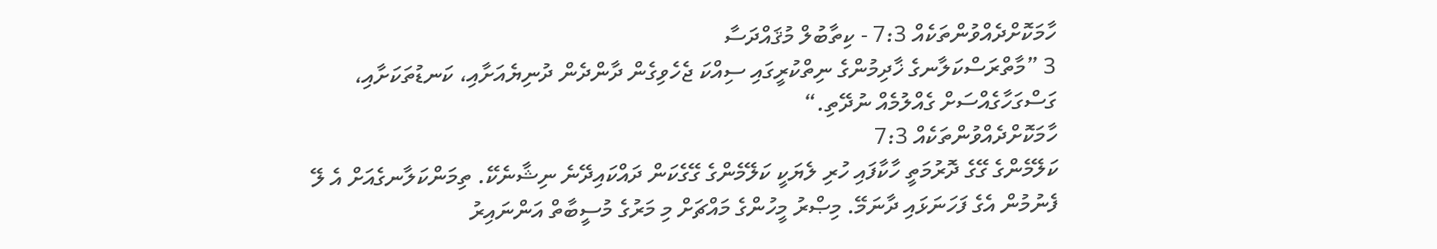ހާމަކޮށްދެއްވުންތަކެއް 7:3 - ކިތާބުލް މުޤައްދަސާ
3 ”މާތްރަސްކަލާނގެ ޚާދިމުންގެ ނިތްކުރީގައި ސިއްކަ ޖެހެވިގެން ދާންދެން ދުނިޔެއަށާއި، ކަނޑުތަކަށާއި، ގަސްގަހާގެއްސަށް ގެއްލުމެއް ނުދޭތި.“
ހާމަކޮށްދެއްވުންތަކެއް 7:3
ކަލޭމެންގެ ގޭގެ ދޮރުމަތީ ހާކާފައި ހުރި ލެޔަކީ ކަލޭމެންގެ ގޭގެކަން ދައްކައިދޭނެ ނިޝާނެކޭ. ތިމަންކަލާނގެއަށް އެ ލޭ ފެނުމުން އެގެ ފަހަނަޅައި ދާނަމޭ. މިޞްރު މީހުންގެ މައްޗަށް މި މަރުގެ މުސީބާތް އަންނައިރު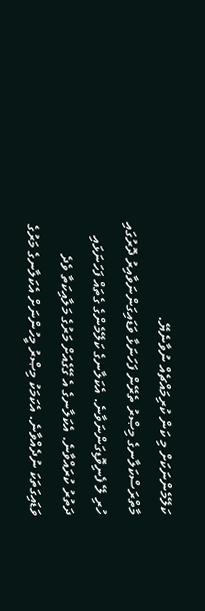ކަލޭމެންނަކަށް މި ކަން ކުރިމައްޗެއް ނުވާނެޔޭ.
މާތްރަސްކަލާނގެ މިޞްރު ތެރޭން ފަހަނަޅާ ވަޑައިގަންނަވާއިރު ދޮރުގައި ހުރި ލޭ ފެނިވޮޑިގަންނަވާނެ. އެކަލާނގެ ކަލޭމެންގެ ގެތައް ފަހަނަޅައި ދަތުރު ކުރައްވާނެ. އެކަލާނގެ އެ ގޭގެއަށް މަރުގެ މަލާއިކަތާ ވެދެ ވަޑައިގަތަކަ ނުދެއްވާނެ. އެކަމަކު މިޞްރު މީހުންނަށް އެކަލާނގެ މަރުގެ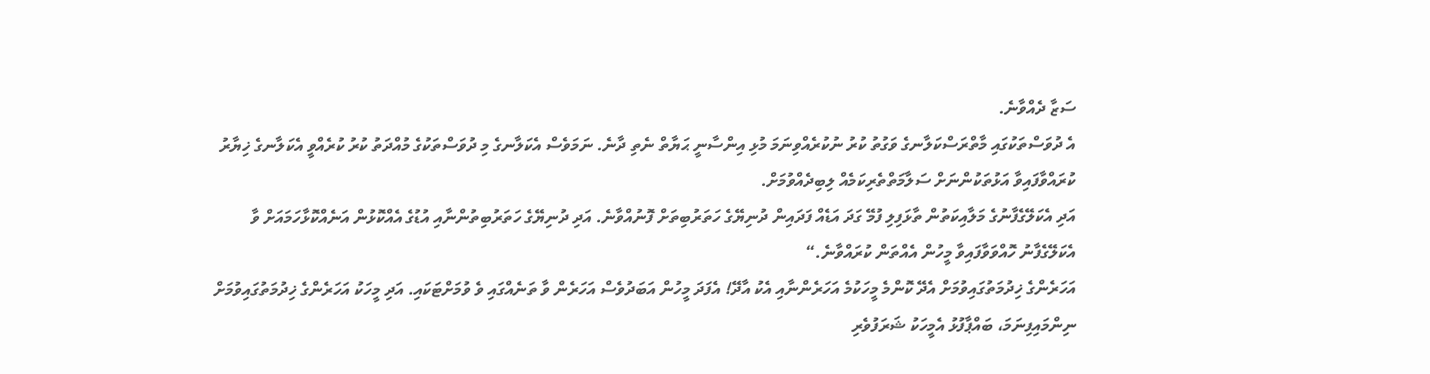ސަޒާ ދެއްވާނެ.
އެ ދުވަސްތަކުގައި މާތްރަސްކަލާނގެ ވަގުތު ކުރު ނުކުރެއްވިނަމަ މުޅި އިންސާނީ ޙަޔާތް ނެތި ދާނެ. ނަމަވެސް އެކަލާނގެ މި ދުވަސްތަކުގެ މުއްދަތު ކުރު ކުރެއްވީ އެކަލާނގެ ޚިޔާރު ކުރައްވާފައިވާ އަޅުތަކުންނަށް ސަލާމަތްތެރިކަމެއް ލިބިދެއްވުމަށް.
އަދި އެކަލޭގެފާނުގެ މަލާއިކަތުން ތާޅަފިލި ފުމޭ ގަދަ އަޑެއް ފަދައިން ދުނިޔޭގެ ހަތަރުބިތަށް ފޮނުއްވާނެ. އަދި ދުނިޔޭގެ ހަތަރުބިތުންނާއި އުޑުގެ އެއްކޮޅުން އަނެއްކޮޅާހަމައަށް ވާ އެކަލޭގެފާނު ހޮއްވަވާފައިވާ މީހުން އެއްތަން ކުރައްވާނެ.“
އަހަރެންގެ ޚިދުމަތުގައިވުމަށް އެދޭ ކޮންމެ މީހަކުމެ އަހަރެންނާއި އެކު އާދޭ! އެފަދަ މީހުން އަބަދުވެސް އަހަރެން ވާ ތަނެއްގައި ވެ ވުމަށްޓަކައި. އަދި މީހަކު އަހަރެންގެ ޚިދުމަތުގައިވުމަށް ނިންމައިފިނަމަ، ބައްޕާފުޅު އެމީހަކު ޝަރަފުވެރި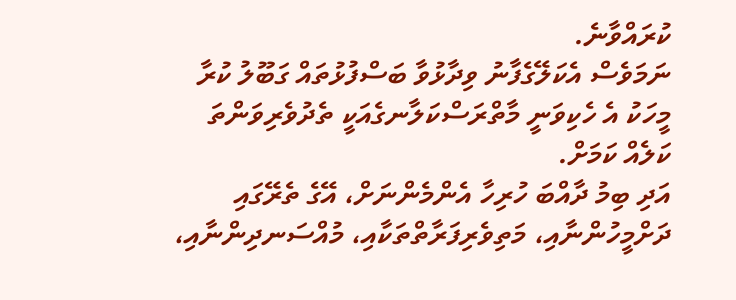ކުރައްވާނެ.
ނަމަވެސް އެކަލޭގެފާނު ވިދާޅުވާ ބަސްފުޅުތައް ގަބޫލު ކުރާ މީހަކު އެ ހެކިވަނީ މާތްރަސްކަލާނގެއަކީ ތެދުވެރިވަންތަ ކަލެއް ކަމަށް.
އަދި ބިމު ދާއްބަ ހުރިހާ އެންމެންނަށް، އޭގެ ތެރޭގައި ދަށްމީހުންނާއި، މަތިވެރިފަރާތްތަކާއި، މުއްސަނދިންނާއި،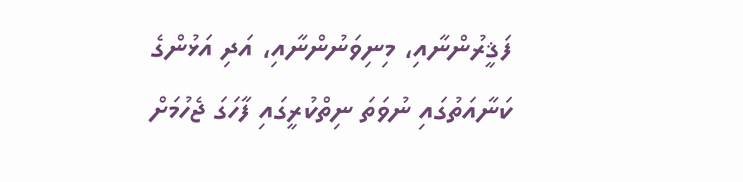ފަޤީރުންނާއި، މިނިވަނުންނާއި، އަދި އަޅުންގެ ކަނާއަތުގައި ނުވަތަ ނިތްކުރީގައި ފާހަގަ ޖެހުމަށް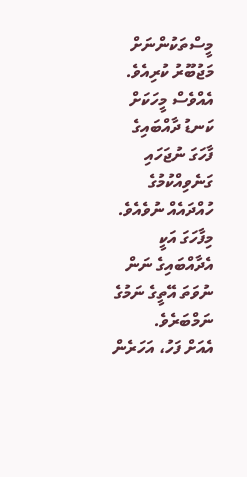މީސްތަކުންނަށް މަޖުބޫރު ކުރިއެވެ.
އެއްވެސް މީހަކަށް ކަނޑު ދާއްބައިގެ ފާހަގަ ނުޖަހައި ގަނެވިއްކުމުގެ ހުއްދައެއް ނުވެއެވެ. މިފާހަގަ އަކީ އެދާއްބައިގެ ނަން ނުވަތަ އޭތީގެ ނަމުގެ ނަމްބަރެވެ.
އެއަށް ފަހު، އަހަރެން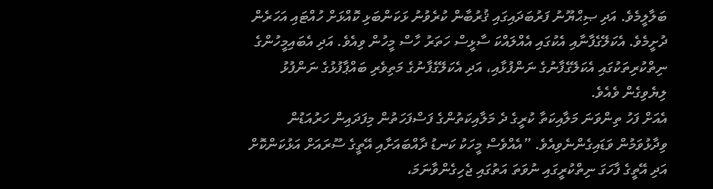ބަލާލީމެވެ. އަދި ޞިޙްޔޫނު ފަރުބަދައިގައި ޤުރުބާން ކުރެވުނު ޅަކަންބަޅި ކޮއްޅަށް ހުއްޓައި އަހަރެން ދުށީމެވެ. އެކަލޭގެފާނާއި އެކުގައި އެއްލައްކަ ސާޅީސް ހަތަރު ހާސް މީހުން ވިއެވެ. އަދި އެބައިމީހުންގެ ނިތްކުރިތަކުގައި އެކަލޭގެފާނުގެ ނަންފުޅާއި، އަދި އެކަލޭގެފާނުގެ މަތިވެރި ބައްޕާފުޅުގެ ނަންފުޅު ލިޔެވިގެން ވެއެވެ.
އެއަށް ފަހު ތިންވަނަ މަލާއިކަތާ ކުރީގެ ދެ މަލާއިކަތުންގެ ފަސްފަހަތުން މިފަދައިން ހަރުއަޑުން ވިދާޅުވަމުން ވަޑައިގެންނެވިއެވެ. ”އެއްވެސް މީހަކު ކަނޑު ދާއްބައަށާއި އޭތީގެ ސޫރައަށް އަޅުކަންކޮށް އަދި އޭތީގެ ފާހަގަ ނިތްކުރީގައި ނުވަތަ އަތުގައި ޖެހިގެންވާނަމަ،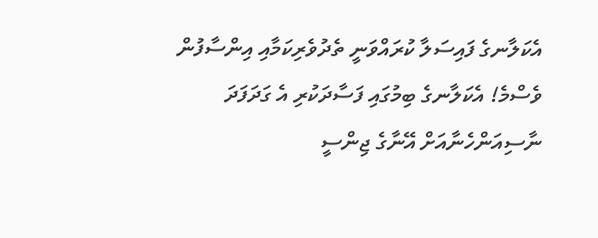އެކަލާނގެ ފައިސަލާ ކުރައްވަނީ ތެދުވެރިކަމާއި އިންސާފުން ވެސްމެ! އެކަލާނގެ ބިމުގައި ފަސާދަކުރި އެ ގަދަފަދަ ނާސިއަންހެނާއަށް އޭނާގެ ޖިންސީ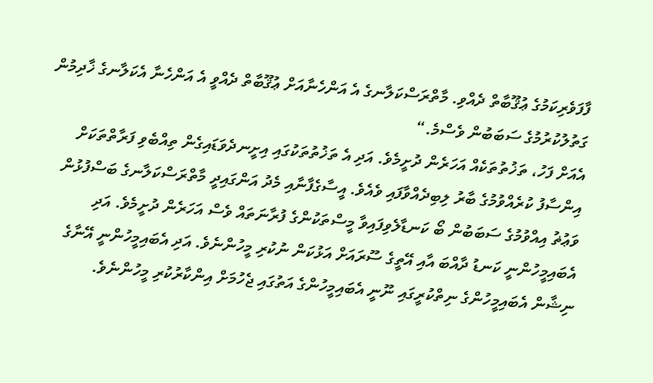ފާފަވެރިކަމުގެ ޢުޤޫބާތް ދެއްވި. މާތްރަސްކަލާނގެ އެ އަންހެނާއަށް ޢުޤޫބާތް ދެއްވީ އެ އަންހެނާ އެކަލާނގެ ޚާދިމުން ގަތުލުކުރުމުގެ ސަބަބުން ވެސްމެ.“
އެއަށް ފަހު، ތަޚުތުތަކެއް އަހަރެން ދުށީމެވެ. އަދި އެ ތަޚުތުތަކުގައި އިށީނދެވަޑައިގެން ތިއްބެވި ފަރާތްތަކަށް އިންސާފު ކުރެއްވުމުގެ ބާރު ލިބިދެއްވާފައި ވެއެވެ. އީސާގެފާނާއި މެދު އަންގައިދީ މާތްރަސްކަލާނގެ ބަސްފުޅުން ވަޢުޡު އިއްވުމުގެ ސަބަބުން ބޯ ކަނޑާލެވިފައިވާ މީސްތަކުންގެ ފުރާނަތައް ވެސް އަހަރެން ދުށީމެވެ. އަދި އެބައިމީހުންނީ ކަނޑު ދާއްބަ އާއި އޭތީގެ ސޫރައަށް އަޅުކަން ނުކުރި މީހުންނެވެ. އަދި އެބައިމީހުންނީ އޭނާގެ ނިޝާން އެބައިމީހުންގެ ނިތްކުރީގައި ނޫނީ އެބައިމީހުންގެ އަތުގައި ޖެހުމަށް އިންކާރުކުރި މީހުންނެވެ.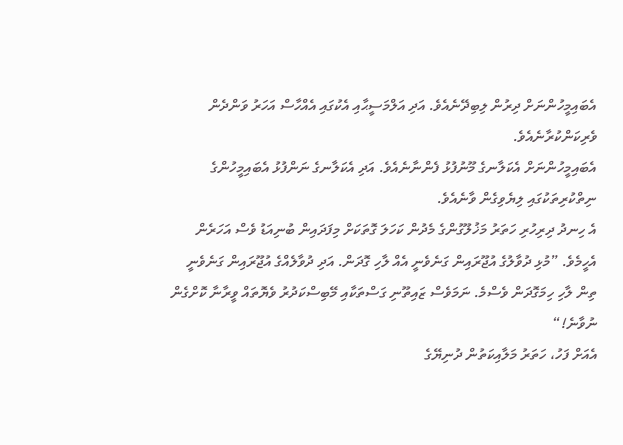އެބައިމީހުންނަށް ދިރުން ލިބިދޭނެއެވެ. އަދި އަލްމަސީޙާއި އެކުގައި އެއްހާސް އަހަރު ވަންދެން ވެރިކަންކުރާނެއެވެ.
އެބައިމީހުންނަށް އެކަލާނގެ މޫނުފުޅު ފެންނާނެއެވެ. އަދި އެކަލާނގެ ނަންފުޅު އެބައިމީހުންގެ ނިތްކުރިތަކުގައި ލިޔެވިގެން ވާނެއެވެ.
އެ ހިނދު ދިރިހުރި ހަތަރު މަޚުލޫގުންގެ މެދުން ކަހަލަ ގޮތަކަށް މިފަދައިން ބުނިއަޑު ވެސް އަހަރެން އެހީމެވެ. ”މުޅި ދުވާލުގެ އުޖޫރައިން ގަނެވެނީ އެއް ލާހި ގޮދަން. އަދި ދުވާލެއްގެ އުޖޫރައިން ގަނެވެނީ ތިން ލާހި ހިމަގޮދަން ވެސްމެ. ނަމަވެސް ޒައިތޫނި ގަސްތަކާއި މޭބިސްކަދުރު ވެޔޮތައް ވީރާނާ ކޮށްގެން ނުވާނެ!“
އެއަށް ފަހު، ހަތަރު މަލާއިކަތުން ދުނިޔޭގެ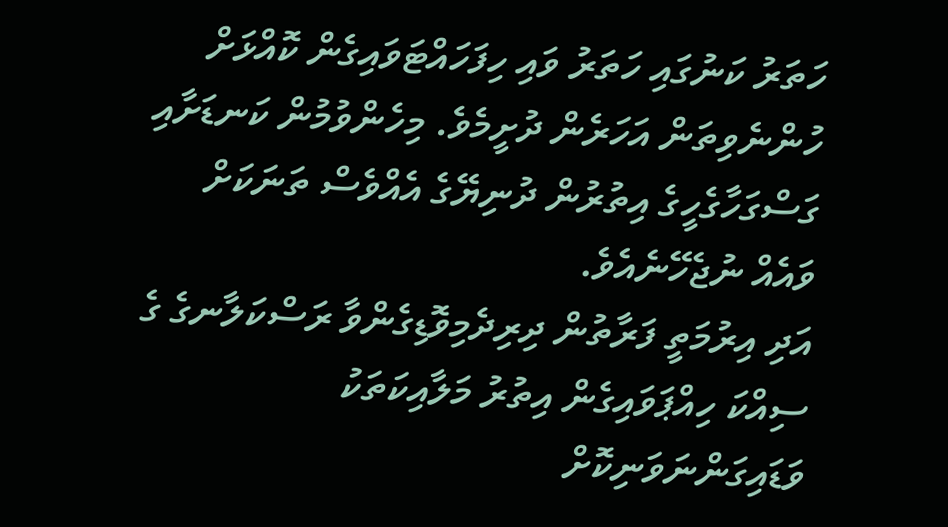ހަތަރު ކަނުގައި ހަތަރު ވައި ހިފަހައްޓަވައިގެން ކޮއްޅަށް ހުންނެވިތަން އަހަރެން ދުށީމެވެ. މިހެންވުމުން ކަނޑަށާއި ގަސްގަހާގެހީގެ އިތުރުން ދުނިޔޭގެ އެއްވެސް ތަނަކަށް ވައެއް ނުޖެހޭނެއެވެ.
އަދި އިރުމަތީ ފަރާތުން ދިރިދެމިވޮޑިގެންވާ ރަސްކަލާނގެ ގެ ސިއްކަ ހިއްޕަވައިގެން އިތުރު މަލާއިކަތަކު ވަޑައިގަންނަވަނިކޮށް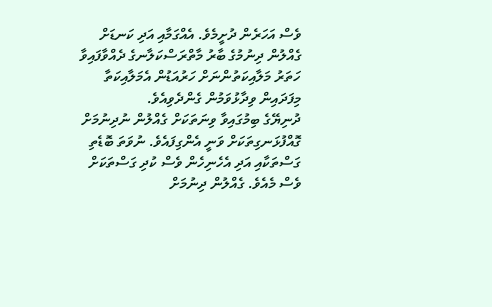ވެސް އަހަރެން ދުށީމެވެ. އެއްގަމާއި އަދި ކަނޑަށް ގެއްލުން ދިނުމުގެ ބާރު މާތްރަސްކަލާނގެ ދެއްވާފައިވާ ހަތަރު މަލާއިކަތުންނަށް ހަރުއަޑުން އެމަލާއިކަތާ މިފަދައިން ވިދާޅުވަމުން ގެންދެވިއެވެ.
ދުނިޔޭގެ ބިމުގައިވާ ވިނަތަކަށް ގެއްލުން ނުދިނުމަށް ގޮއްފުޅަނގިތަކަށް ވަނީ އެންގިފައެވެ. ނުވަތަ ބޮޑެތި ގަސްތަކާއި އަދި އެހެނިހެން ވެސް ކުދި ގަސްތަކަށް ވެސް މެއެވެ. ގެއްލުން ދިނުމަށް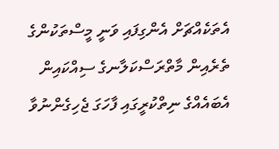އެތަކެއްޗަށް އެންގިފައި ވަނީ މީސްތަކުންގެ ތެރެއިން މާތްރަސްކަލާނގެ ސިއްކައިން އެބައެއްގެ ނިތްކުރީގައި ފާހަގަ ޖެހިގެންނުވާ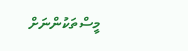މީސްތަކުންނަށް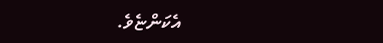އެކަންޏެވެ.